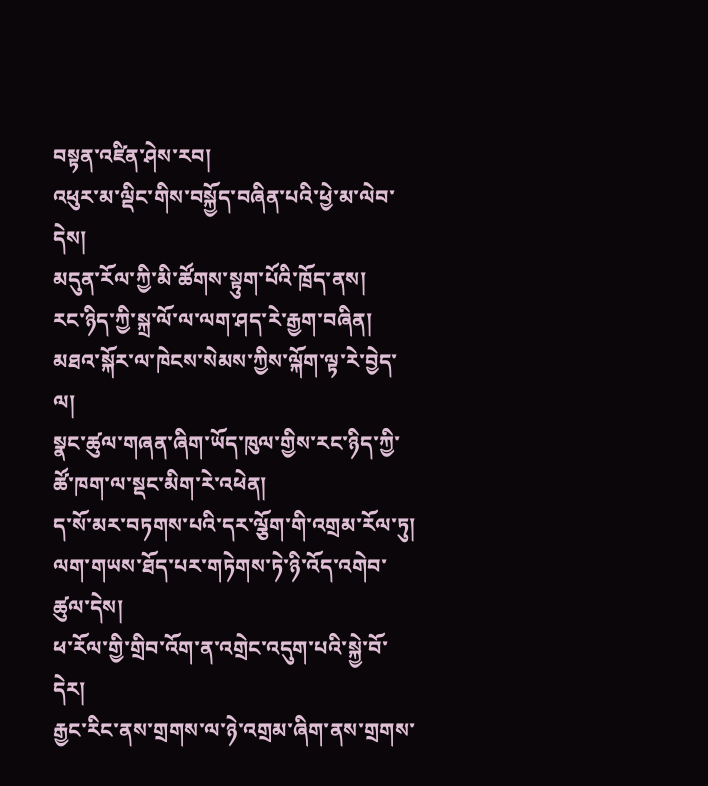བསྟན་འཛིན་ཤེས་རབ།
འཕུར་མ་ལྡིང་གིས་བསྐྱོད་བཞིན་པའི་ཕྱེ་མ་ལེབ་དེས།
མདུན་རོལ་ཀྱི་མི་ཚོགས་སྟུག་པོའི་ཁྲོད་ནས།
རང་ཉིད་ཀྱི་སྐྲ་ལོ་ལ་ལག་ཤད་རེ་རྒྱག་བཞིན།
མཐའ་སྐོར་ལ་ཁེངས་སེམས་ཀྱིས་ལྐོག་ལྟ་རེ་བྱེད་ལ།
སྣང་ཚུལ་གཞན་ཞིག་ཡོད་ཁུལ་གྱིས་རང་ཉིད་ཀྱི་ཚོ་ཁག་ལ་སྡང་མིག་རེ་འཕེན།
ད་སོ་མར་བཏགས་པའི་དར་ལྕོག་གི་འགྲམ་རོལ་ཏུ།
ལག་གཡས་ཐོད་པར་གཏེགས་ཏེ་ཉི་འོད་འགེབ་ཚུལ་དེས།
ཕ་རོལ་གྱི་གྲིབ་འོག་ན་འགྲེང་འདུག་པའི་སྐྱེ་བོ་དེར།
རྒྱང་རིང་ནས་གྲགས་ལ་ཉེ་འགྲམ་ཞིག་ནས་གྲགས་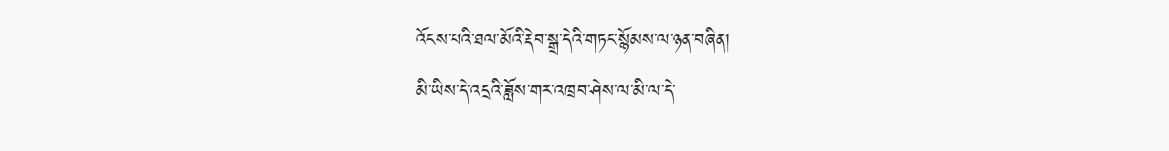འོངས་པའི་ཐལ་མོའི་རྡེབ་སྒྲ་དེའི་གཏང་སྙོམས་ལ་ཉན་བཞིན།
མི་ཡིས་དེ་འདྲའི་ཟློས་གར་འཁྲབ་ཤེས་ལ་མི་ལ་དེ་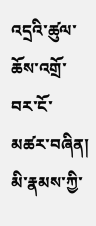འདྲའི་ཚུལ་ཆོས་འགྲོ་བར་ངོ་མཚར་བཞིན།
མི་རྣམས་ཀྱི་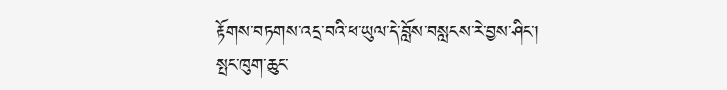རྟོགས་བཏགས་འདྲ་བའི་ཕ་ཡུལ་དེ་བློས་བསླངས་རེ་བྱས་ཤིང་།
སྤང་ཁུག་ཆུང་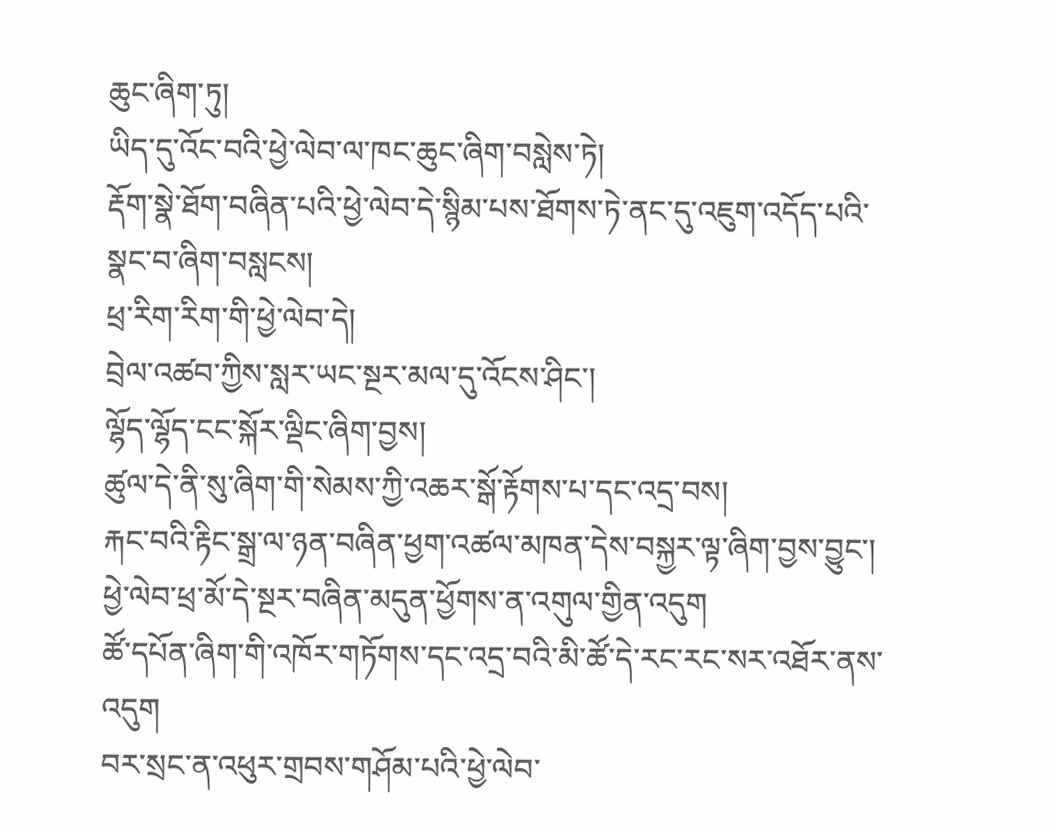ཆུང་ཞིག་ཏུ།
ཡིད་དུ་འོང་བའི་ཕྱེ་ལེབ་ལ་ཁང་ཆུང་ཞིག་བསླེས་ཏེ།
རྡོག་སྣེ་ཐོག་བཞིན་པའི་ཕྱེ་ལེབ་དེ་སྙིམ་པས་ཐོགས་ཏེ་ནང་དུ་འཇུག་འདོད་པའི་སྣང་བ་ཞིག་བསླངས།
ཕྲ་རིག་རིག་གི་ཕྱེ་ལེབ་དེ།
བྲེལ་འཚབ་ཀྱིས་སླར་ཡང་སྔར་མལ་དུ་འོངས་ཤིང་།
ལྷོད་ལྷོད་ངང་སྐོར་ལྡིང་ཞིག་བྱས།
ཚུལ་དེ་ནི་སུ་ཞིག་གི་སེམས་ཀྱི་འཆར་སྒོ་རྟོགས་པ་དང་འདྲ་བས།
རྐང་བའི་རྟིང་སྒྲ་ལ་ཉན་བཞིན་ཕྱག་འཚལ་མཁན་དེས་བསྐྱར་ལྟ་ཞིག་བྱས་བྱུང་།
ཕྱེ་ལེབ་ཕྲ་མོ་དེ་སྔར་བཞིན་མདུན་ཕྱོགས་ན་འགུལ་གྱིན་འདུག
ཚོ་དཔོན་ཞིག་གི་འཁོར་གཏོགས་དང་འདྲ་བའི་མི་ཚོ་དེ་རང་རང་སར་འཐོར་ནས་འདུག
བར་སྲང་ན་འཕུར་གྲབས་གཤོམ་པའི་ཕྱེ་ལེབ་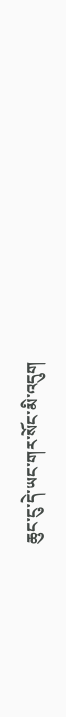ཆུང་ངུ་དེ་ཡང་གར་སོང་མི་འདུག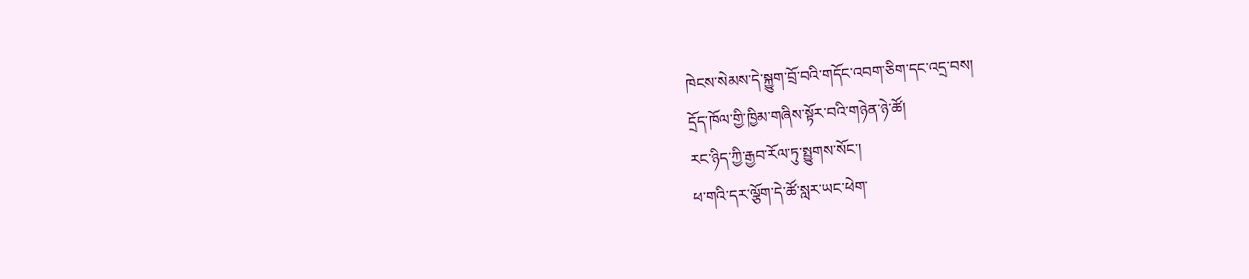ཁེངས་སེམས་དེ་སྐྱུག་བྲོ་བའི་གདོང་འབག་ཅིག་དང་འདྲ་བས།
དྲོད་ཁོལ་གྱི་ཁྱིམ་གཞིས་སྟོར་བའི་གཉེན་ཉེ་ཚོ།
རང་ཉིད་ཀྱི་རྒྱབ་རོལ་ཏུ་སྤྱུགས་སོང་།
ཕ་གའི་དར་ལྕོག་དེ་ཚོ་སླར་ཡང་ཕེག་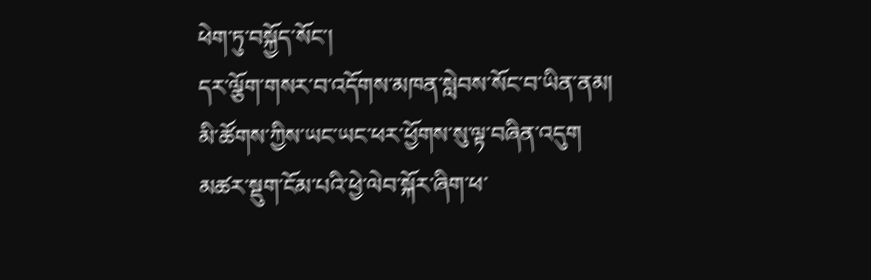ཕེག་ཏུ་བསྐྱོད་སོང་།
དར་ལྕོག་གསར་བ་འདོགས་མཁན་སླེབས་སོང་བ་ཡིན་ནམ།
མི་ཚོགས་ཀྱིས་ཡང་ཡང་ཕར་ཕྱོགས་སུ་ལྟ་བཞིན་འདུག
མཚར་སྡུག་ངོམ་པའི་ཕྱེ་ལེབ་སྐོར་ཞིག་ཕ་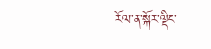རོལ་ན་སྐོར་ལྡིང་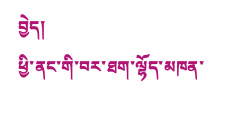བྱེད།
ཕྱི་ནང་གི་བར་ཐག་ལྷོད་མཁན་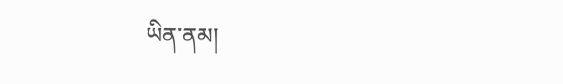ཡིན་ནམ།